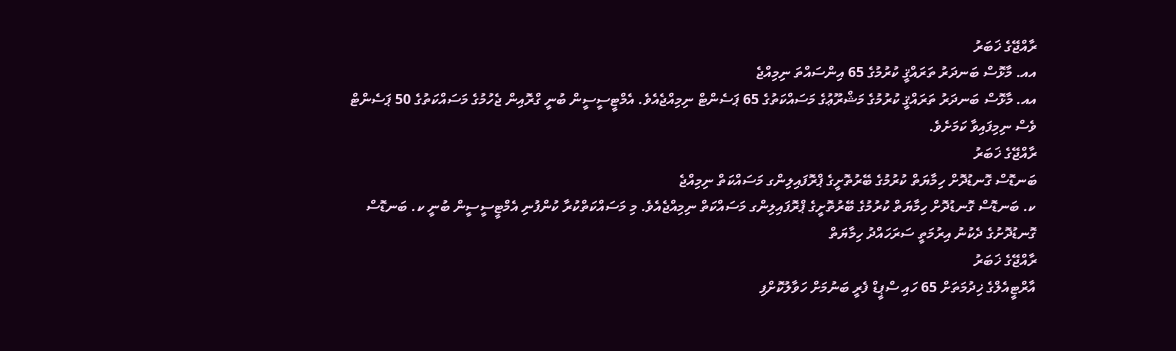ރާއްޖޭގެ ޚަބަރު
އއ. މާޅޮސް ބަނދަރު ތަރައްޤީ ކުރުމުގެ 65 އިންސައްތަ ނިމިއްޖެ
އއ. މާޅޮސް ބަނދަރު ތަރައްޤީ ކުރުމުގެ މަޝްރޫޢުގެ މަސައްކަތުގެ 65 ޕަސެންޓް ނިމިއްޖެއެވެ. އެމްޓީސީސީން ބުނީ ގްރޮއިން ޖެހުމުގެ މަސައްކަތުގެ 50 ޕަސެންޓް ވެސް ނިމިފައިވާ ކަމަށެވެ.
ރާއްޖޭގެ ޚަބަރު
ބަނޑޮސް ގޮނޑުދޮށް ހިމާޔަތް ކުރުމުގެ ބޭރުތޮށީގެ ޕްރޮފައިލިންގ މަސައްކަތް ނިމިއްޖެ
ކ. ބަނޑޮސް ގޮނޑުދޮށް ހިމާޔަތް ކުރުމުގެ ބޭރުތޮށީގެ ޕްރޮފައިލިންގ މަސައްކަތް ނިމިއްޖެއެވެ. މި މަސައްކަތްކުރާ ކުންފުނި އެމްޓީސީސީން ބުނީ ކ. ބަނޑޮސް ގޮނޑުދޮށުގެ ދެކުނު އިރުމަތީ ސަރަހައްދު ހިމާޔަތް
ރާއްޖޭގެ ޚަބަރު
އާރްޓީއެލްގެ ޚިދުމަތަށް 65 ހައި ސްޕީޑް ފެރީ ބަނުމަށް ހަވާލުކޮށްފި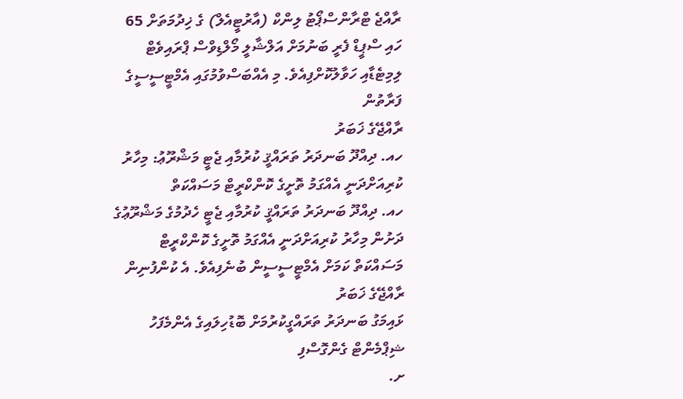ރާއްޖެ ޓްރާންސްޕޯޓު ލިންކް (އާރުޓީއެލް) ގެ ޚިދުމަތަށް 65 ހައި ސްޕީޑް ފެރީ ބަނުމަށް އަލްޝާލީ މޯލްޑިވްސް ޕްރައިވެޓް ލިމިޓެޑާއި ހަވާލުކޮށްފިއެވެ. މި އެއްބަސްވުމުގައި އެމްޓީސީސީގެ ފަރާތުން
ރާއްޖޭގެ ޚަބަރު
ހއ. ދިއްދޫ ބަނދަރު ތަރައްޤީ ކުރުމާއި ޖެޓީ މަޝްރޫޢު: މިހާރު ކުރިއަށްދަނީ އެއްގަމު ތޮށީގެ ކޮންކްރީޓް މަސައްކަތް
ހއ. ދިއްދޫ ބަނދަރު ތަރައްޤީ ކުރުމާއި ޖެޓީ ހެދުމުގެ މަޝްރޫޢުގެ ދަށުން މިހާރު ކުރިއަށްދަނީ އެއްގަމު ތޮށީގެ ކޮންކްރީޓް މަސައްކަތް ކަމަށް އެމްޓީސީސީން ބުނެފިއެވެ. އެ ކުންފުނިން
ރާއްޖޭގެ ޚަބަރު
ޅައިމަގު ބަނދަރު ތަރައްގީކުރުމަށް ބޮޑުހިލައިގެ އެންމެފަހު ޝިޕްމެންޓް ގެންގޮސްފި
ށ.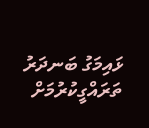ޅައިމަގު ބަނދަރު ތަރައްގީކުރުމަށް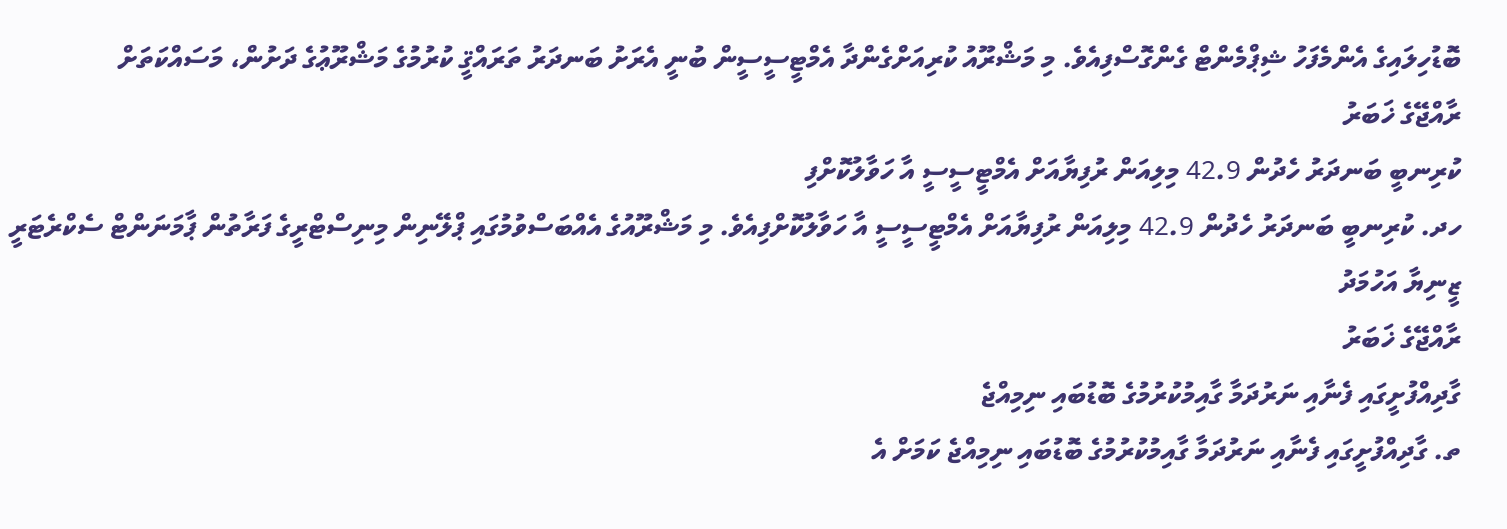ބޮޑުހިލައިގެ އެންމެފަހު ޝިޕްމެންޓް ގެންގޮސްފިއެވެ. މި މަޝްރޫއު ކުރިއަށްގެންދާ އެމްޓީސީސީން ބުނީ އެރަށު ބަނދަރު ތަރައްޤީ ކުރުމުގެ މަޝްރޫޢުގެ ދަށުން، މަސައްކަތަށް
ރާއްޖޭގެ ޚަބަރު
ކުރިނބީ ބަނދަރު ހެދުން 42.9 މިލިއަން ރުފިޔާއަށް އެމްޓީސީސީ އާ ހަވާލުކޮށްފި
ހދ. ކުރިނބީ ބަނދަރު ހެދުން 42.9 މިލިއަން ރުފިޔާއަށް އެމްޓީސީސީ އާ ހަވާލުކޮށްފިއެވެ. މި މަޝްރޫއުގެ އެއްބަސްވުމުގައި ޕްލޭނިން މިނިސްޓްރީގެ ފަރާތުން ޕާމަނަންޓް ސެކްރެޓަރީ ޒީނިޔާ އަހުމަދު
ރާއްޖޭގެ ޚަބަރު
ގާދިއްފުށީގައި ފެނާއި ނަރުދަމާ ގާއިމުކުރުމުގެ ބޮޑުބައި ނިމިއްޖެ
ތ. ގާދިއްފުށީގައި ފެނާއި ނަރުދަމާ ގާއިމުކުރުމުގެ ބޮޑުބައި ނިމިއްޖެ ކަމަށް އެ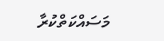މަސައްކަތްކުރާ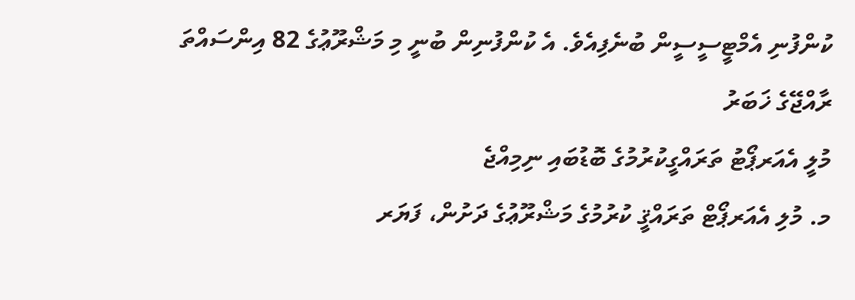ކުންފުނި އެމްޓީސީސީން ބުނެފިއެވެ. އެ ކުންފުނިން ބުނީ މި މަޝްރޫޢުގެ 82 އިންސައްތަ
ރާއްޖޭގެ ޚަބަރު
މުލީ އެއަރޕޯޓު ތަރައްގީކުރުމުގެ ބޮޑުބައި ނިމިއްޖެ
މ. މުލި އެއަރޕޯޓް ތަރައްޤީ ކުރުމުގެ މަޝްރޫޢުގެ ދަށުން، ފަޔަރ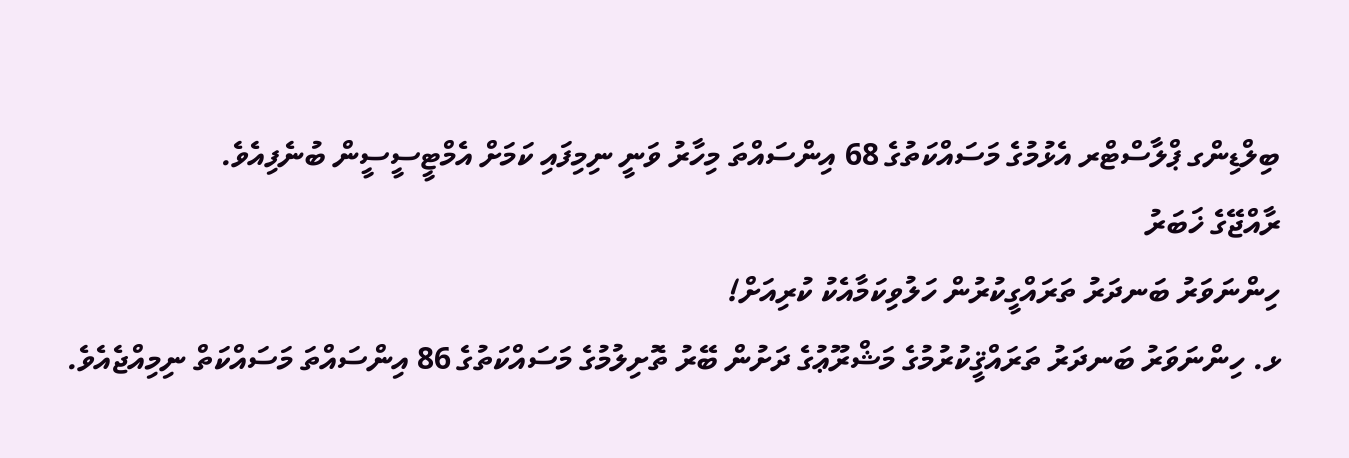ބިލްޑިންގ ޕްލާސްޓްރ އެޅުމުގެ މަސައްކަތުގެ 68 އިންސައްތަ މިހާރު ވަނީ ނިމިފައި ކަމަށް އެމްޓީސީސީން ބުނެފިއެވެ.
ރާއްޖޭގެ ޚަބަރު
ހިންނަވަރު ބަނދަރު ތަރައްގީކުރުން ހަލުވިކަމާއެކު ކުރިއަށް!
ޅ. ހިންނަވަރު ބަނދަރު ތަރައްޤީކުރުމުގެ މަޝްރޫޢުގެ ދަށުން ބޭރު ތޮށިލުމުގެ މަސައްކަތުގެ 86 އިންސައްތަ މަސައްކަތް ނިމިއްޖެއެވެ.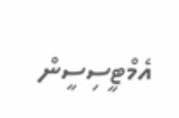އެމްޓީސިސީން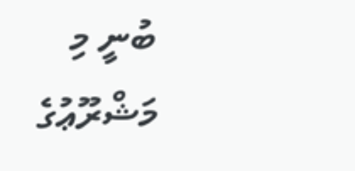ބުނީ މި މަޝްރޫޢުގެ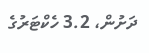ދަށުން، 3.2 ހެކްޓަރުގެ